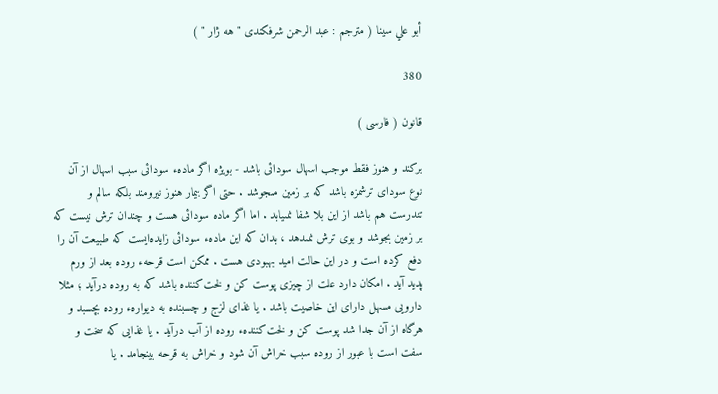أبو علي سينا ( مترجم : عبد الرحمن شرفكندى " هه ژار " )

380

قانون ( فارسى )

بركند و هنوز فقط موجب اسهال سودائى باشد - بويژه اگر مادهء سودائى سبب اسهال از آن نوع سوداى ترشمزه باشد كه بر زمين مىجوشد . حتى اگر بيمار هنوز نيرومند بلكه سالم و تندرست هم باشد از اين بلا شفا نمىيابد . اما اگر ماده سودائى هست و چندان ترش نيست كه بر زمين بجوشد و بوى ترش نمىدهد ، بدان كه اين مادهء سودائى زايده‌ايست كه طبيعت آن را دفع كرده است و در اين حالت اميد بهبودى هست . ممكن است قرحهء روده بعد از ورم پديد آيد . امكان دارد علت از چيزى پوست كن و لخت‌كننده باشد كه به روده درآيد ؛ مثلا دارويى مسهل داراى اين خاصيت باشد . يا غذاى لزج و چسبنده به ديوارهء روده بچسبد و هرگاه از آن جدا شد پوست كن و لخت‌كنندهء روده از آب درآيد . يا غذايى كه سخت و سفت است با عبور از روده سبب خراش آن شود و خراش به قرحه بينجامد . يا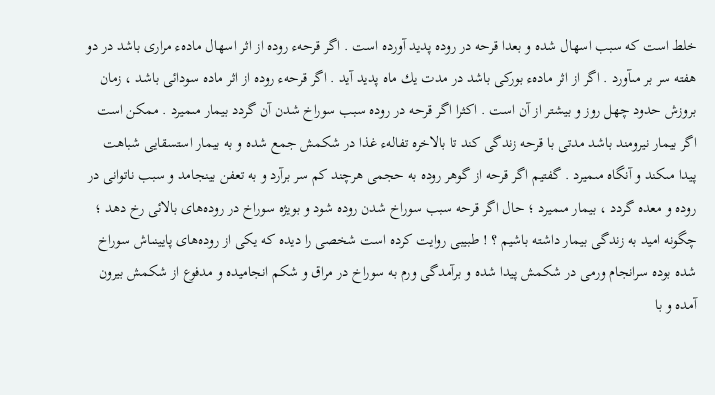خلط است كه سبب اسهال شده و بعدا قرحه در روده پديد آورده است . اگر قرحهء روده از اثر اسهال مادهء مرارى باشد در دو هفته سر بر مىآورد . اگر از اثر مادهء بوركى باشد در مدت يك ماه پديد آيد . اگر قرحهء روده از اثر ماده سودائى باشد ، زمان بروزش حدود چهل روز و بيشتر از آن است . اكثرا اگر قرحه در روده سبب سوراخ شدن آن گردد بيمار مىميرد . ممكن است اگر بيمار نيرومند باشد مدتى با قرحه زندگى كند تا بالاخره تفالهء غذا در شكمش جمع شده و به بيمار استسقايى شباهت پيدا مىكند و آنگاه مىميرد . گفتيم اگر قرحه از گوهر روده به حجمى هرچند كم سر برآرد و به تعفن بينجامد و سبب ناتوانى در روده و معده گردد ، بيمار مىميرد ؛ حال اگر قرحه سبب سوراخ شدن روده شود و بويژه سوراخ در روده‌هاى بالائى رخ دهد ؛ چگونه اميد به زندگى بيمار داشته باشيم ؟ ! طبيبى روايت كرده است شخصى را ديده كه يكى از روده‌هاى پايينىاش سوراخ شده بوده سرانجام ورمى در شكمش پيدا شده و برآمدگى ورم به سوراخ در مراق و شكم انجاميده و مدفوع از شكمش بيرون آمده و با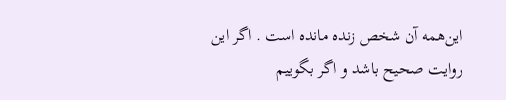اين‌همه آن شخص زنده مانده است . اگر اين روايت صحيح باشد و اگر بگوييم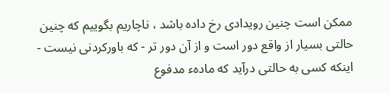ممكن است چنين رويدادى رخ داده باشد ، ناچاريم بگوييم كه چنين حالتى بسيار از واقع دور است و از آن دور تر - كه باوركردنى نيست - اينكه كسى به حالتى درآيد كه مادهء مدفوع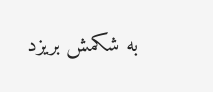به شكمش بريزد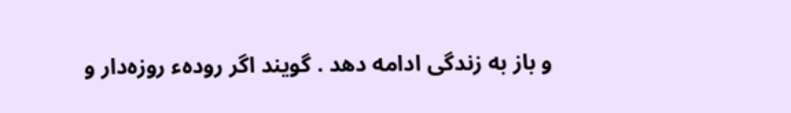و باز به زندگى ادامه دهد . گويند اگر رودهء روزه‌دار و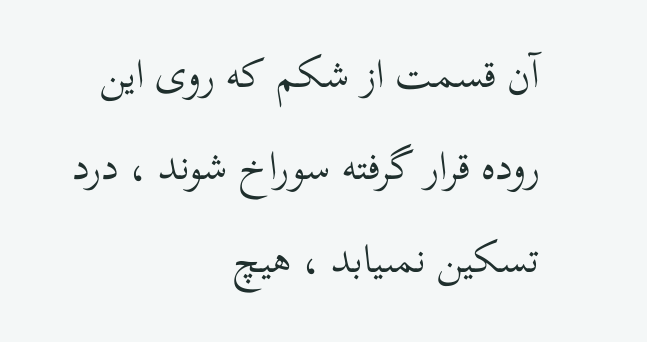آن قسمت از شكم كه روى اين روده قرار گرفته سوراخ شوند ، درد تسكين نمىيابد ، هيچ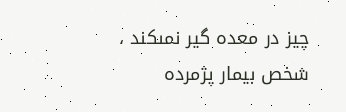چيز در معده گير نمىكند ، شخص بيمار پژمرده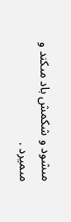مىشود و شكمش باد مىكند و مىميرد .